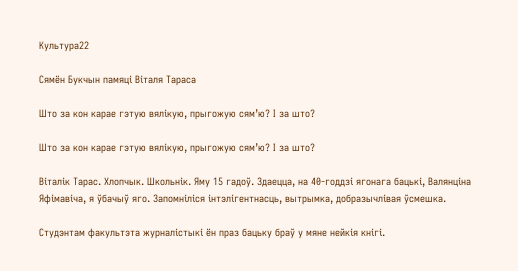Культура22

Сямён Букчын памяці Віталя Тараса

Што за кон карае гэтую вялікую, прыгожую сям’ю? І за што?

Што за кон карае гэтую вялікую, прыгожую сям’ю? І за што?

Віталік Тарас. Хлопчык. Школьнік. Яму 15 гадоў. Здаецца, на 40-годдзі ягонага бацькі, Валянціна Яфімавіча, я ўбачыў яго. Запомніліся інтэлігентнасць, вытрымка, добразычлівая ўсмешка.

Студэнтам факультэта журналістыкі ён праз бацьку браў у мяне нейкія кнігі.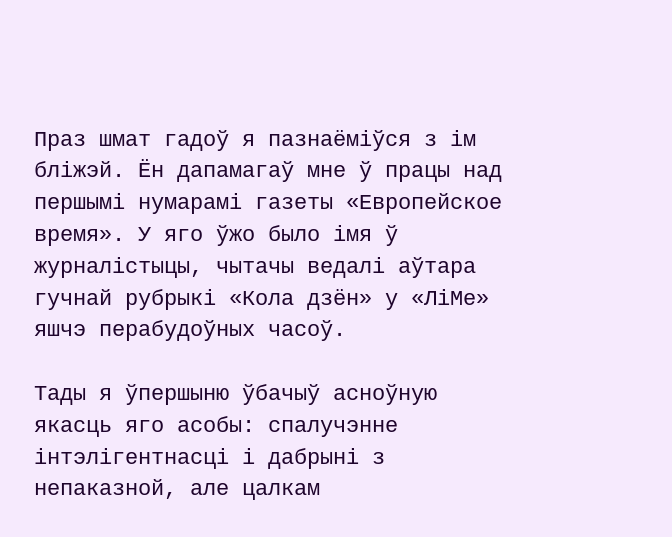Праз шмат гадоў я пазнаёміўся з ім бліжэй. Ён дапамагаў мне ў працы над першымі нумарамі газеты «Европейское время». У яго ўжо было імя ў журналістыцы, чытачы ведалі аўтара гучнай рубрыкі «Кола дзён» у «ЛіМе» яшчэ перабудоўных часоў.

Тады я ўпершыню ўбачыў асноўную якасць яго асобы: спалучэнне інтэлігентнасці і дабрыні з непаказной, але цалкам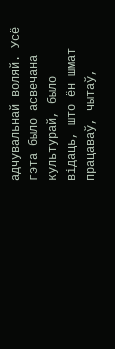адчувальнай воляй. Усё гэта было асвечана культурай, было відаць, што ён шмат працаваў, чытаў,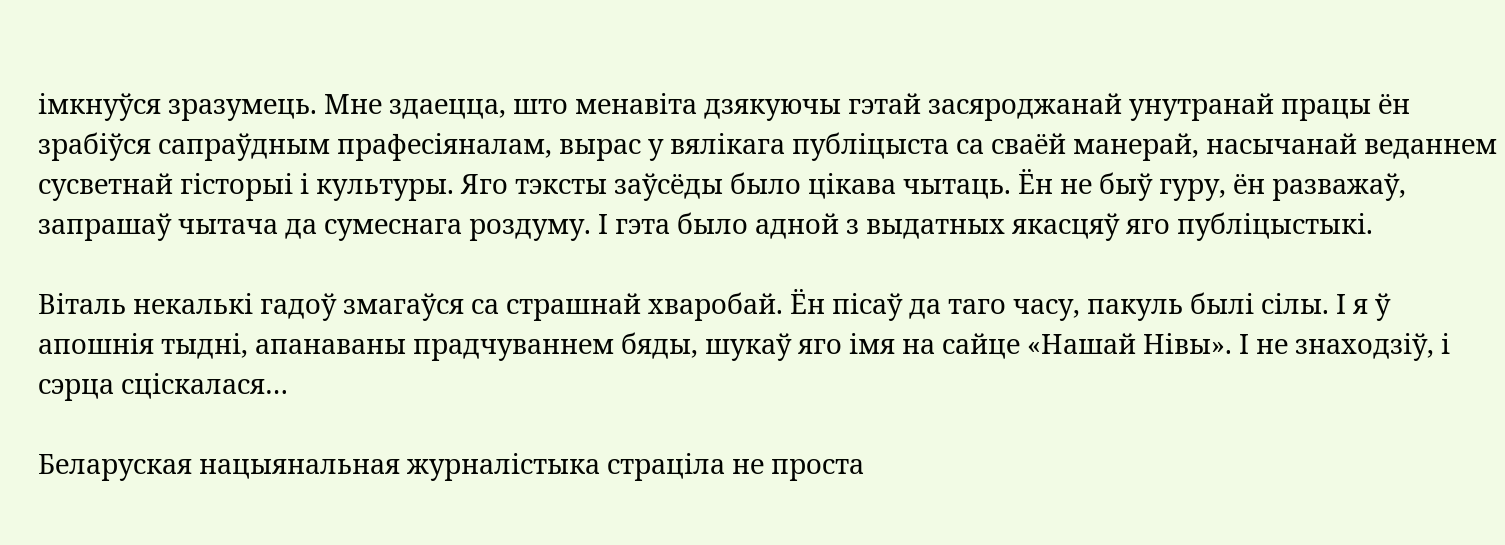імкнуўся зразумець. Мне здаецца, што менавіта дзякуючы гэтай засяроджанай унутранай працы ён зрабіўся сапраўдным прафесіяналам, вырас у вялікага публіцыста са сваёй манерай, насычанай веданнем сусветнай гісторыі і культуры. Яго тэксты заўсёды было цікава чытаць. Ён не быў гуру, ён разважаў, запрашаў чытача да сумеснага роздуму. І гэта было адной з выдатных якасцяў яго публіцыстыкі.

Віталь некалькі гадоў змагаўся са страшнай хваробай. Ён пісаў да таго часу, пакуль былі сілы. І я ў апошнія тыдні, апанаваны прадчуваннем бяды, шукаў яго імя на сайце «Нашай Нiвы». І не знаходзіў, і сэрца сціскалася…

Беларуская нацыянальная журналістыка страціла не проста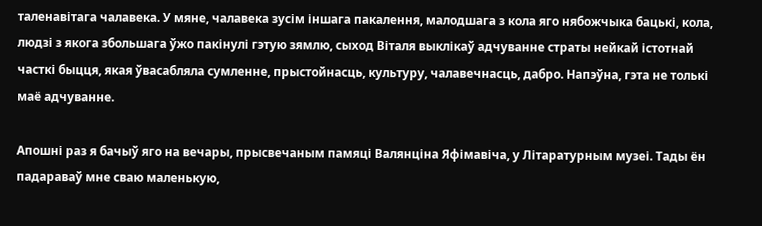таленавітага чалавека. У мяне, чалавека зусім іншага пакалення, малодшага з кола яго нябожчыка бацькі, кола, людзі з якога збольшага ўжо пакінулі гэтую зямлю, сыход Віталя выклікаў адчуванне страты нейкай істотнай часткі быцця, якая ўвасабляла сумленне, прыстойнасць, культуру, чалавечнасць, дабро. Напэўна, гэта не толькі маё адчуванне.

Апошні раз я бачыў яго на вечары, прысвечаным памяці Валянціна Яфімавіча, у Літаратурным музеі. Тады ён падараваў мне сваю маленькую,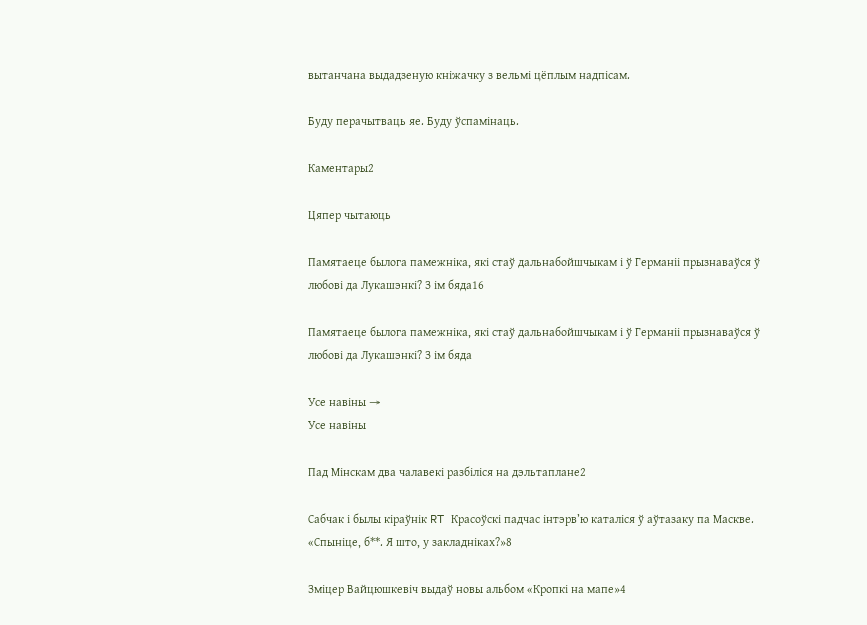вытанчана выдадзеную кніжачку з вельмі цёплым надпісам.

Буду перачытваць яе. Буду ўспамінаць.

Каментары2

Цяпер чытаюць

Памятаеце былога памежніка, які стаў дальнабойшчыкам і ў Германіі прызнаваўся ў любові да Лукашэнкі? З ім бяда16

Памятаеце былога памежніка, які стаў дальнабойшчыкам і ў Германіі прызнаваўся ў любові да Лукашэнкі? З ім бяда

Усе навіны →
Усе навіны

Пад Мінскам два чалавекі разбіліся на дэльтаплане2

Сабчак і былы кіраўнік RT Красоўскі падчас інтэрв’ю каталіся ў аўтазаку па Маскве. «Спыніце, б**. Я што, у закладніках?»8

Зміцер Вайцюшкевіч выдаў новы альбом «Кропкі на мапе»4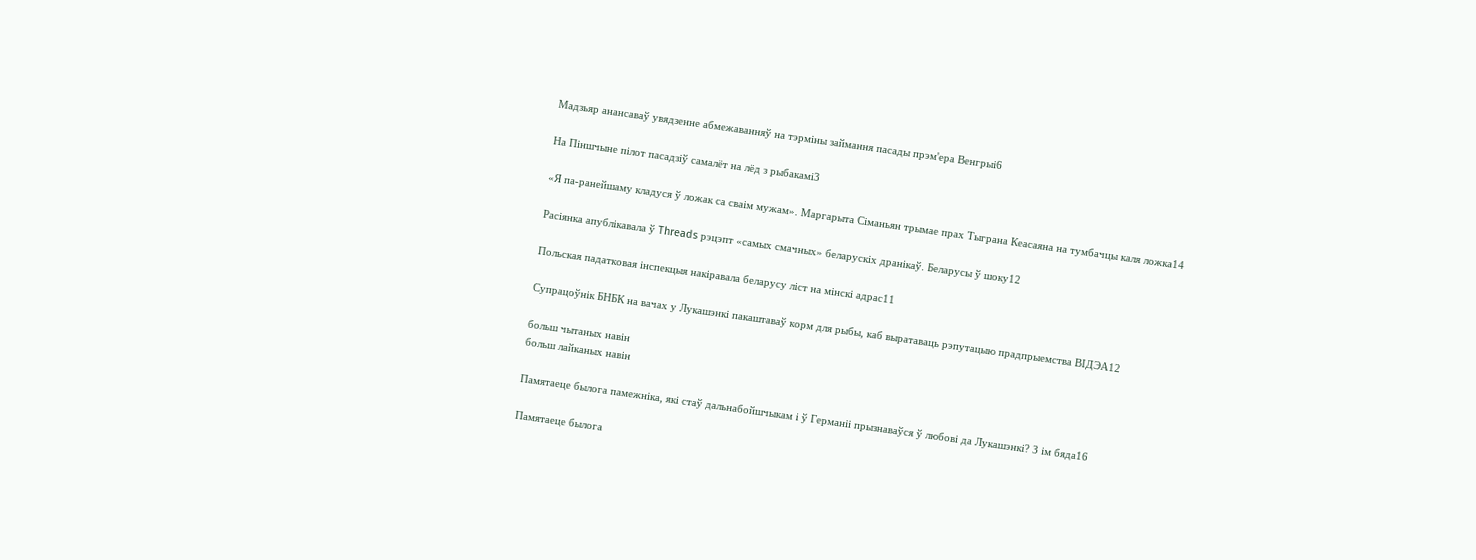Мадзьяр анансаваў увядзенне абмежаванняў на тэрміны займання пасады прэм'ера Венгрыі6

На Піншчыне пілот пасадзіў самалёт на лёд з рыбакамі3

«Я па-ранейшаму кладуся ў ложак са сваім мужам». Маргарыта Сіманьян трымае прах Тыграна Кеасаяна на тумбачцы каля ложка14

Расіянка апублікавала ў Threads рэцэпт «самых смачных» беларускіх дранікаў. Беларусы ў шоку12

Польская падатковая інспекцыя накіравала беларусу ліст на мінскі адрас11

Супрацоўнік БНБК на вачах у Лукашэнкі пакаштаваў корм для рыбы, каб выратаваць рэпутацыю прадпрыемства ВІДЭА12

больш чытаных навін
больш лайканых навін

Памятаеце былога памежніка, які стаў дальнабойшчыкам і ў Германіі прызнаваўся ў любові да Лукашэнкі? З ім бяда16

Памятаеце былога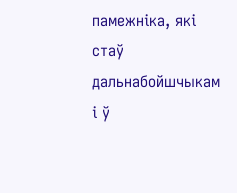памежніка, які стаў дальнабойшчыкам і ў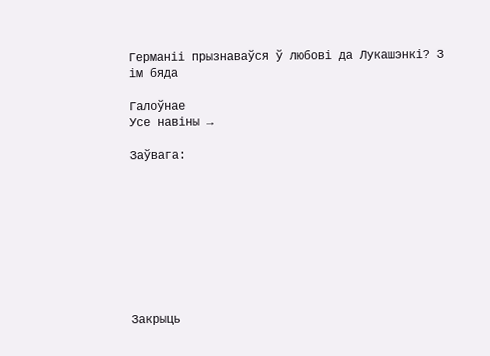Германіі прызнаваўся ў любові да Лукашэнкі? З ім бяда

Галоўнае
Усе навіны →

Заўвага:









Закрыць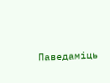Паведаміць